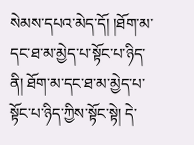སེམས་དཔའ་མེད་དོ། །ཐོག་མ་དང་ཐ་མ་མྱེད་པ་སྟོང་པ་ཉིད་ནི། ཐོག་མ་དང་ཐ་མ་མྱེད་པ་སྟོང་པ་ཉིད་ཀྱིས་སྟོང་སྟེ། དེ་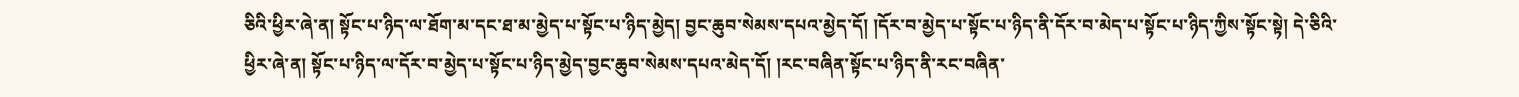ཅིའི་ཕྱིར་ཞེ་ན། སྟོང་པ་ཉིད་ལ་ཐོག་མ་དང་ཐ་མ་མྱེད་པ་སྟོང་པ་ཉིད་མྱེད། བྱང་ཆུབ་སེམས་དཔའ་མྱེད་དོ། །དོར་བ་མྱེད་པ་སྟོང་པ་ཉིད་ནི་དོར་བ་མེད་པ་སྟོང་པ་ཉིད་ཀྱིས་སྟོང་སྟེ། དེ་ཅིའི་ཕྱིར་ཞེ་ན། སྟོང་པ་ཉིད་ལ་དོར་བ་མྱེད་པ་སྟོང་པ་ཉིད་མྱེད་བྱང་ཆུབ་སེམས་དཔའ་མེད་དོ། །རང་བཞིན་སྟོང་པ་ཉིད་ནི་རང་བཞིན་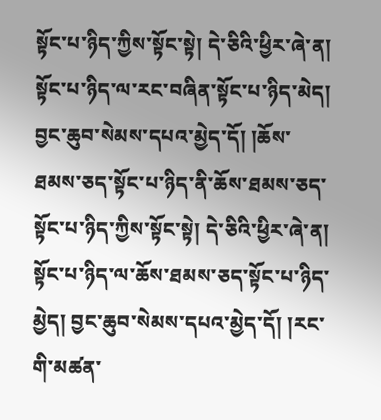སྟོང་པ་ཉིད་ཀྱིས་སྟོང་སྟེ། དེ་ཅིའི་ཕྱིར་ཞེ་ན། སྟོང་པ་ཉིད་ལ་རང་བཞིན་སྟོང་པ་ཉིད་མེད། བྱང་ཆུབ་སེམས་དཔའ་མྱེད་དོ། །ཆོས་ཐམས་ཅད་སྟོང་པ་ཉིད་ནི་ཆོས་ཐམས་ཅད་སྟོང་པ་ཉིད་ཀྱིས་སྟོང་སྟེ། དེ་ཅིའི་ཕྱིར་ཞེ་ན། སྟོང་པ་ཉིད་ལ་ཆོས་ཐམས་ཅད་སྟོང་པ་ཉིད་མྱེད། བྱང་ཆུབ་སེམས་དཔའ་མྱེད་དོ། །རང་གི་མཚན་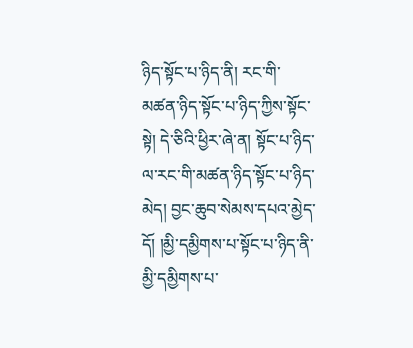ཉིད་སྟོང་པ་ཉིད་ནི། རང་གི་མཚན་ཉིད་སྟོང་པ་ཉིད་ཀྱིས་སྟོང་སྟེ། དེ་ཅིའི་ཕྱིར་ཞེ་ན། སྟོང་པ་ཉིད་ལ་རང་གི་མཚན་ཉིད་སྟོང་པ་ཉིད་མེད། བྱང་ཆུབ་སེམས་དཔའ་མྱེད་དོ། །མྱི་དམྱིགས་པ་སྟོང་པ་ཉིད་ནི་མྱི་དམྱིགས་པ་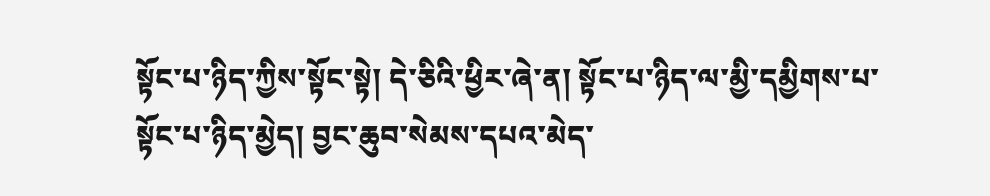སྟོང་པ་ཉིད་ཀྱིས་སྟོང་སྟེ། དེ་ཅིའི་ཕྱིར་ཞེ་ན། སྟོང་པ་ཉིད་ལ་མྱི་དམྱིགས་པ་སྟོང་པ་ཉིད་མྱེད། བྱང་ཆུབ་སེམས་དཔའ་མེད་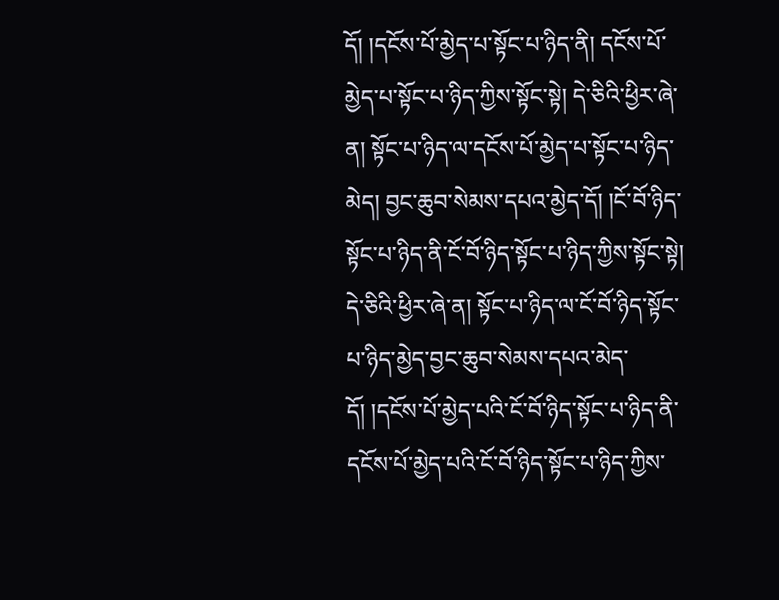དོ། །དངོས་པོ་མྱེད་པ་སྟོང་པ་ཉིད་ནི། དངོས་པོ་མྱེད་པ་སྟོང་པ་ཉིད་ཀྱིས་སྟོང་སྟེ། དེ་ཅིའི་ཕྱིར་ཞེ་ན། སྟོང་པ་ཉིད་ལ་དངོས་པོ་མྱེད་པ་སྟོང་པ་ཉིད་མེད། བྱང་ཆུབ་སེམས་དཔའ་མྱེད་དོ། །ངོ་བོ་ཉིད་སྟོང་པ་ཉིད་ནི་ངོ་བོ་ཉིད་སྟོང་པ་ཉིད་ཀྱིས་སྟོང་སྟེ། དེ་ཅིའི་ཕྱིར་ཞེ་ན། སྟོང་པ་ཉིད་ལ་ངོ་བོ་ཉིད་སྟོང་པ་ཉིད་མྱེད་བྱང་ཆུབ་སེམས་དཔའ་མེད་དོ། །དངོས་པོ་མྱེད་པའི་ངོ་བོ་ཉིད་སྟོང་པ་ཉིད་ནི་དངོས་པོ་མྱེད་པའི་ངོ་བོ་ཉིད་སྟོང་པ་ཉིད་ཀྱིས་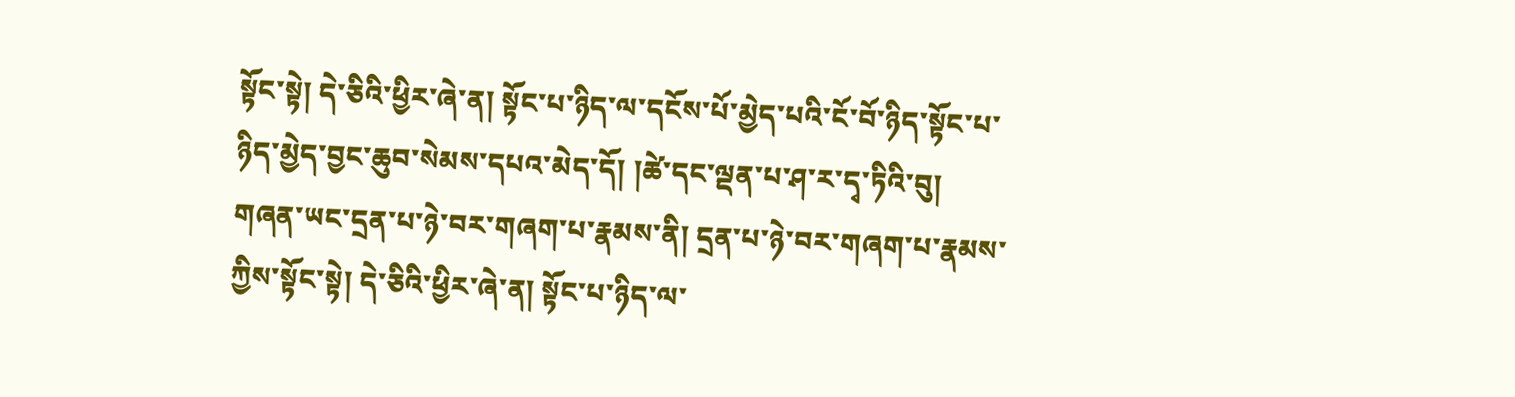སྟོང་སྟེ། དེ་ཅིའི་ཕྱིར་ཞེ་ན། སྟོང་པ་ཉིད་ལ་དངོས་པོ་མྱེད་པའི་ངོ་བོ་ཉིད་སྟོང་པ་ཉིད་མྱེད་བྱང་ཆུབ་སེམས་དཔའ་མེད་དོ། །ཚེ་དང་ལྡན་པ་ཤ་ར་དྭ་ཏིའི་བུ། གཞན་ཡང་དྲན་པ་ཉེ་བར་གཞག་པ་རྣམས་ནི། དྲན་པ་ཉེ་བར་གཞག་པ་རྣམས་ཀྱིས་སྟོང་སྟེ། དེ་ཅིའི་ཕྱིར་ཞེ་ན། སྟོང་པ་ཉིད་ལ་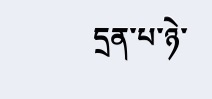དྲན་པ་ཉེ་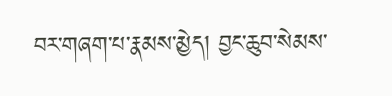བར་གཞག་པ་རྣམས་མྱེད། བྱང་ཆུབ་སེམས་